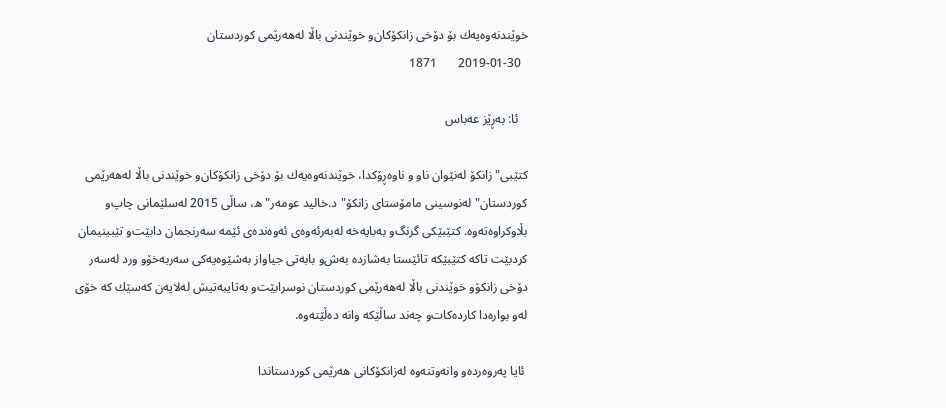خوێندنه‌وه‌یه‌ك بۆ دۆخی زانكۆكان‌و خوێندنی باڵا له‌هه‌رێمی كوردستان
  2019-01-30       1871

   ئا: به‌ڕێز عه‌باس

كتێبی"زانكۆ له‌نێوان ناو و ناوه‌ڕۆكدا، خوێندنه‌وه‌یه‌ك بۆ دۆخی زانكۆكان‌و خوێندنی باڵا له‌هه‌رێمی كوردستان" له‌نوسینی مامۆستای زانكۆ"د.خالید عومه‌ر"ه‌، ساڵی 2015 له‌سلێمانی چاپ‌و بڵاوكراوه‌ته‌وه‌. كتێبێكی گرنگ‌و به‌بایه‌خه‌ له‌به‌رئه‌وه‌ی ئه‌وه‌نده‌ی ئێمه‌ سه‌رنجمان دابێت‌و تێبینیمان كردبێت تاكه‌ كتێبێكه‌ تائێستا به‌شازده‌ به‌ش‌و بابه‌تی جیاواز به‌شێوه‌یه‌كی سه‌ربه‌خۆو ورد له‌سه‌ر دۆخی زانكۆو خوێندنی باڵا له‌هه‌رێمی كوردستان نوسرابێت‌و به‌تایبه‌تیش له‌لایه‌ن كه‌سێك كه‌ خۆی له‌و بواره‌دا كارده‌كات‌و چه‌ند ساڵێكه‌ وانه‌ ده‌ڵێته‌وه‌.

 ئایا په‌روه‌رده‌و وانه‌وتنه‌وه‌ له‌زانكۆكانی هه‌رێمی كوردستاندا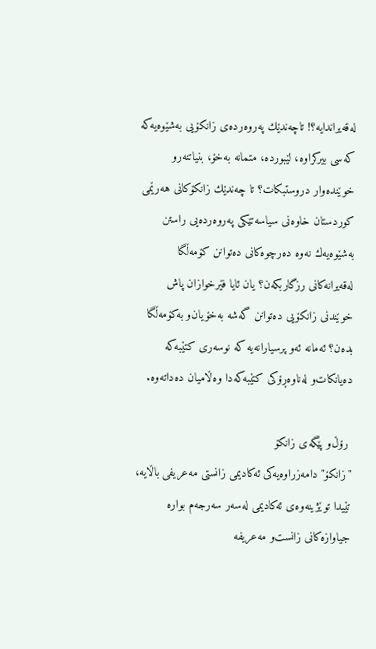له‌قه‌یراندایه‌؟! تاچه‌ندێك په‌روه‌رده‌ی زانكۆیی به‌شێوه‌یه‌كه‌ كه‌سی بیركراوه‌، لێبورده‌، متمانه‌ به‌خۆ، بنیاتنه‌رو خوێنده‌وار دروستبكات؟ تا چه‌ندێك زانكۆكانی هه‌رێمی كوردستان خاوه‌نی سیاسه‌تێكی په‌روه‌رده‌یی راستن به‌شێوه‌یه‌ك نه‌وه‌ ده‌رچوه‌كانی ده‌توانن كۆمه‌ڵگا له‌قه‌یرانه‌كانی رزگاربكه‌ن؟ یان ئایا فێرخوازان پاش خوێندنی زانكۆیی ده‌توانن گه‌شه‌ به‌خۆیان‌و به‌كۆمه‌ڵگا بده‌ن؟ ئه‌مانه‌ ئه‌و پرسیارانه‌یه‌ كه‌ نوسه‌ری كتێبه‌كه‌ ده‌یانكات‌و له‌ناوه‌ڕۆكی كتێبه‌كه‌دا وه‌ڵامیان ده‌داته‌وه‌.

 رۆڵ‌و پێگه‌ی زانكۆ
"زانكۆ" دامه‌زراوه‌یه‌كی ئه‌كادیمی زانستی مه‌عریفی باڵایه‌، تێیدا توێژینه‌وه‌ی ئه‌كادیمی له‌سه‌ر سه‌رجه‌م بواره‌ جیاوازه‌كانی زانست‌و مه‌عریفه‌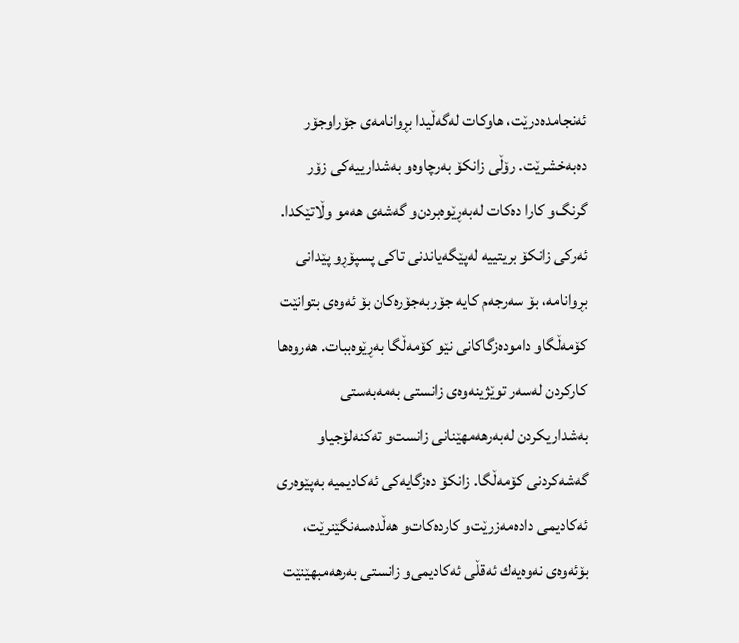ئه‌نجامده‌درێت، هاوكات له‌گه‌ڵیدا بڕوانامه‌ی جۆراوجۆر ده‌به‌خشرێت. رۆڵی زانكۆ به‌رچاوه‌و به‌شدارییه‌كی زۆر گرنگ‌و كارا ده‌كات له‌به‌ڕێوه‌بردن‌و گه‌شه‌ی هه‌مو وڵاتێكدا. ئه‌ركی زانكۆ بریتییه‌ له‌پێگه‌یاندنی تاكی پسپۆڕو پێدانی بڕوانامه‌، بۆ سه‌رجه‌م كایه‌ جۆربه‌جۆره‌كان بۆ ئه‌وه‌ی بتوانێت كۆمه‌ڵگاو داموده‌زگاكانی نێو كۆمه‌ڵگا به‌ڕێوه‌ببات. هه‌روه‌ها كاركردن له‌سه‌ر توێژینه‌وه‌ی زانستی به‌مه‌به‌ستی به‌شداریكردن له‌به‌رهه‌مهێنانی زانست‌و ته‌كنه‌لۆجیاو گه‌شه‌كردنی كۆمه‌ڵگا. زانكۆ ده‌زگایه‌كی ئه‌كادیمیه‌ به‌پێوه‌ری ئه‌كادیمی داده‌مه‌زرێت‌و كارده‌كات‌و هه‌ڵده‌سه‌نگێنرێت، بۆئه‌وه‌ی نه‌وه‌یه‌ك ئه‌قڵی ئه‌كادیمی‌و زانستی به‌رهه‌مبهێنێت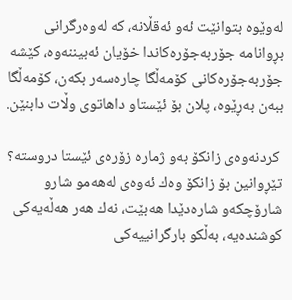له‌وێوه‌ بتوانێت ئه‌و ئه‌قڵانه‌، كه‌ له‌وه‌رگرانی بڕوانامه‌ جۆربه‌جۆره‌كاندا خۆیان ئه‌بیننه‌وه‌، كێشه‌ جۆربه‌جۆره‌كانی كۆمه‌ڵگا چاره‌سه‌ر بكه‌ن، كۆمه‌ڵگا ببه‌ن به‌ڕێوه‌، پلان بۆ ئێستاو داهاتوی وڵات دابنێن.

 كردنه‌وه‌ی زانكۆ به‌و ژماره‌ زۆره‌ی ئێستا دروسته‌؟
تێڕوانین بۆ زانكۆ وه‌ك ئه‌وه‌ی له‌هه‌مو شارو شارۆچكه‌و شاره‌دێدا هه‌بێت، نه‌ك هه‌ر هه‌ڵه‌یه‌كی كوشنده‌یه‌، به‌ڵكو بارگرانییه‌كی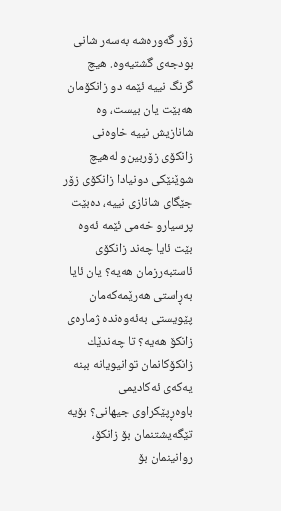زۆر گه‌وره‌شه‌ به‌سه‌ر شانی بودجه‌ی گشتیه‌وه‌. هیچ گرنگ نییه‌ ئێمه‌ دو زانكۆمان هه‌بێت یان بیست، وه‌ شانازیش نییه‌ خاوه‌نی زانكۆی زۆربین‌و له‌هیچ شوێنێكی دونیادا زانكۆی زۆر جێگای شانازی نییه‌، ده‌بێت پرسیارو خه‌می ئێمه‌ ئه‌وه‌ بێت ئایا چه‌ند زانكۆی ئاستبه‌رزمان هه‌یه‌؟ یان ئایا به‌ڕاستی هه‌رێمه‌كه‌مان پێویستی به‌ئه‌وه‌نده‌ ژماره‌ی زانكۆ هه‌یه‌؟ تا چه‌ندێك زانكۆكانمان توانیویانه‌ ببنه‌ یه‌كه‌ی ئه‌كادیمی باوه‌ڕپێكراوی جیهانی؟ بۆیه‌ تێگه‌یشتنمان بۆ زانكۆ، روانینمان بۆ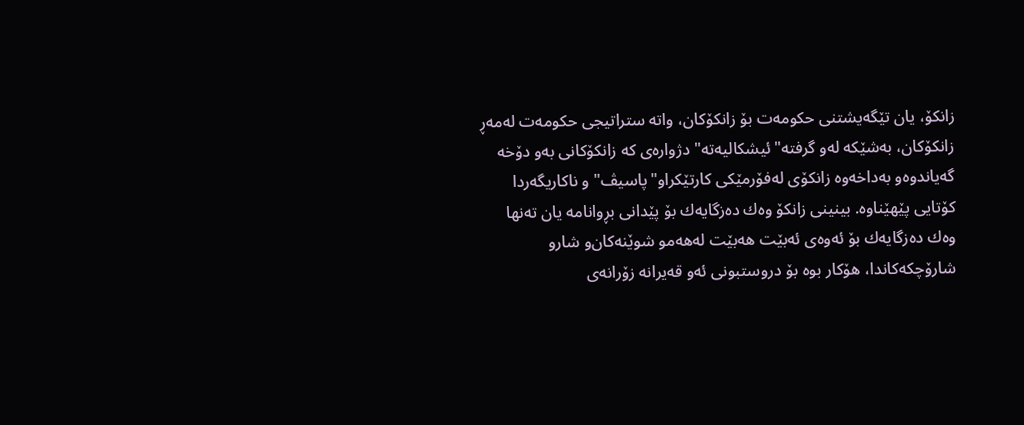زانكۆ، یان تێگه‌یشتنی حكومه‌ت بۆ زانكۆكان، واته‌ ستراتیجی حكومه‌ت له‌مه‌ڕ زانكۆكان، به‌شێكه‌ له‌و گرفته‌"ئیشكالیه‌ته‌" دژواره‌ی كه‌ زانكۆكانی به‌و دۆخه‌ گه‌یاندوه‌و به‌داخه‌وه‌ زانكۆی له‌فۆرمێكی كارتێكراو"پاسیڤ" و ناكاریگه‌ردا كۆتایی پێهێناوه‌. بینینی زانكۆ وه‌ك ده‌زگایه‌ك بۆ پێدانی بڕوانامه‌ یان ته‌نها وه‌ك ده‌زگایه‌ك بۆ ئه‌وه‌ی ئه‌بێت هه‌بێت له‌هه‌مو شوێنه‌كان‌و شارو شارۆچكه‌كاندا، هۆكار بوه‌ بۆ دروستبونی ئه‌و قه‌یرانه‌ زۆرانه‌ی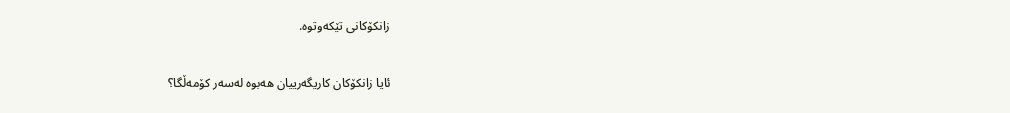زانكۆكانی تێكه‌وتوه‌.

ئایا زانكۆكان كاریگه‌رییان هه‌بوه‌ له‌سه‌ر كۆمه‌ڵگا؟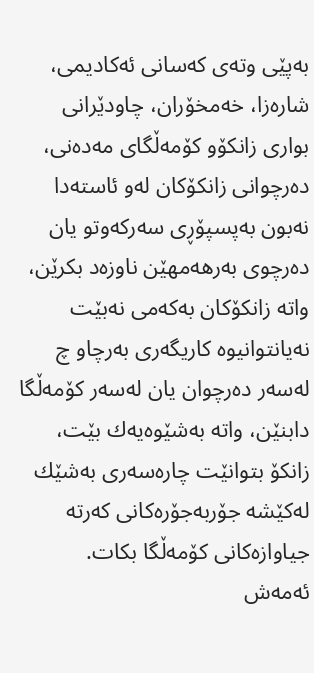به‌پێی وته‌ی كه‌سانی ئه‌كادیمی، شاره‌زا، خه‌مخۆران، چاودێرانی بواری زانكۆو كۆمه‌ڵگای مه‌ده‌نی، ده‌رچوانی زانكۆكان له‌و ئاسته‌دا نه‌بون به‌پسپۆڕی سه‌ركه‌وتو یان ده‌رچوی به‌رهه‌مهێن ناوزه‌د بكرێن، واته‌ زانكۆكان به‌كه‌می نه‌بێت نه‌یانتوانیوه‌ كاریگه‌ری به‌رچاو چ له‌سه‌ر ده‌رچوان یان له‌سه‌ر كۆمه‌ڵگا دابنێن، واته‌ به‌شێوه‌یه‌ك بێت، زانكۆ بتوانێت چاره‌سه‌ری به‌شێك له‌كێشه‌ جۆربه‌جۆره‌كانی كه‌رته‌ جیاوازه‌كانی كۆمه‌ڵگا بكات. ئه‌مه‌ش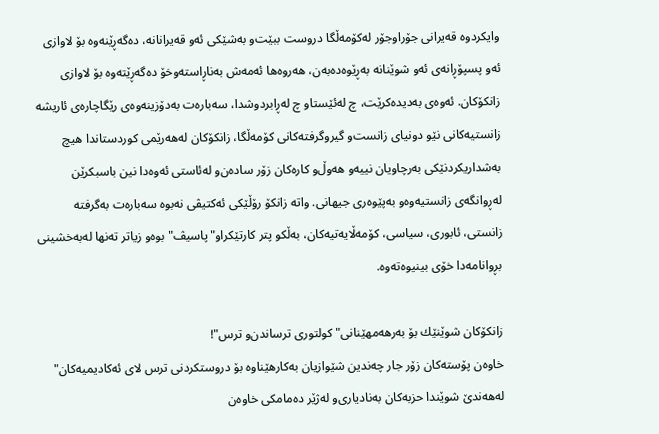وایكردوه‌ قه‌یرانی جۆراوجۆر له‌كۆمه‌ڵگا دروست ببێت‌و به‌شێكی ئه‌و قه‌یرانانه‌، ده‌گه‌ڕێنه‌وه‌ بۆ لاوازی ئه‌و پسپۆڕانه‌ی ئه‌و شوێنانه‌ به‌ڕێوه‌ده‌به‌ن، هه‌روه‌ها ئه‌مه‌ش به‌ناڕاسته‌وخۆ ده‌گه‌ڕێته‌وه‌ بۆ لاوازی زانكۆكان. ئه‌وه‌ی به‌دیده‌كرێت، چ له‌ئێستاو چ له‌ڕابردوشدا، سه‌باره‌ت به‌دۆزینه‌وه‌ی رێگاچاره‌ی ئاریشه‌ زانستیه‌كانی نێو دونیای زانست‌و گیروگرفته‌كانی كۆمه‌ڵگا، زانكۆكان له‌هه‌رێمی كوردستاندا هیچ به‌شداریكردنێكی به‌رچاویان نییه‌و هه‌وڵ‌و كاره‌كان زۆر ساده‌ن‌و له‌ئاستی ئه‌وه‌دا نین باسبكرێن له‌ڕوانگه‌ی زانستیه‌وه‌و به‌پێوه‌ری جیهانی. واته‌ زانكۆ رۆڵێكی ئه‌كتیڤی نه‌بوه‌ سه‌باره‌ت به‌گرفته‌ زانستی، ئابوری، سیاسی، كۆمه‌ڵایه‌تیه‌كان، به‌ڵكو پتر كارتێكراو"پاسیڤ" بوه‌و زیاتر ته‌نها له‌به‌خشینی بڕوانامه‌دا خۆی بینیوه‌ته‌وه‌.

زانكۆكان شوێنێك بۆ به‌رهه‌مهێنانی"كولتوری ترساندن‌و ترس"!
خاوه‌ن پۆسته‌كان زۆر جار چه‌ندین شێوازیان به‌كارهێناوه‌ بۆ دروستكردنی ترس لای ئه‌كادیمیه‌كان" له‌هه‌ندێ شوێندا حزبه‌كان به‌نادیاری‌و له‌ژێر ده‌مامكی خاوه‌ن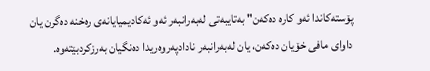پۆسته‌كاندا ئه‌و كاره‌ ده‌كه‌ن" به‌تایبه‌تی له‌به‌رانبه‌ر ئه‌و ئه‌كادیمیایانه‌ی ره‌خنه‌ ده‌گرن یان داوای مافی خۆیان ده‌كه‌ن، یان له‌به‌رانبه‌ر نادادپه‌روه‌ریدا ده‌نگیان به‌رزكردبێته‌وه‌.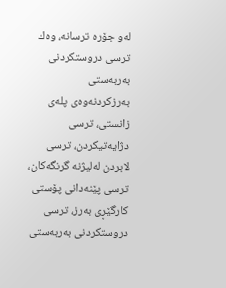له‌و جۆره‌ ترسانه‌، وه‌ك ترسی دروستكردنی به‌ربه‌ستی به‌رزكردنه‌وه‌ی پله‌ی زانستی، ترسی دژایه‌تیكردن، ترسی لابردن له‌لیژنه‌ گرنگه‌كان، ترسی پێنه‌دانی پۆستی كارگێڕی به‌رز، ترسی دروستكردنی به‌ربه‌ستی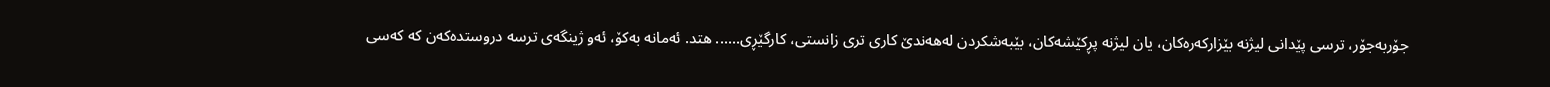جۆربه‌جۆر، ترسی پێدانی لیژنه‌ بێزاركه‌ره‌كان، یان لیژنه‌ پڕكێشه‌كان، بێبه‌شكردن له‌هه‌ندێ كاری تری زانستی، كارگێڕی...... هتد. ئه‌مانه‌ به‌كۆ، ئه‌و ژینگه‌ی ترسه‌ دروستده‌كه‌ن كه‌ كه‌سی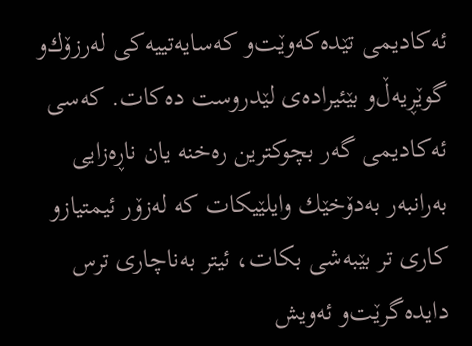ئه‌كادیمی تێده‌كه‌وێت‌و كه‌سایه‌تییه‌كی له‌رزۆك‌و گوێڕیه‌ڵ‌و بێئیراده‌ی لێدروست ده‌كات. كه‌سی ئه‌كادیمی گه‌ر بچوكترین ره‌خنه‌ یان ناڕه‌زایی به‌رانبه‌ر به‌دۆخێك وایلێیكات كه‌ له‌زۆر ئیمتیازو كاری تر بێبه‌شی بكات، ئیتر به‌ناچاری ترس دایده‌گرێت‌و ئه‌ویش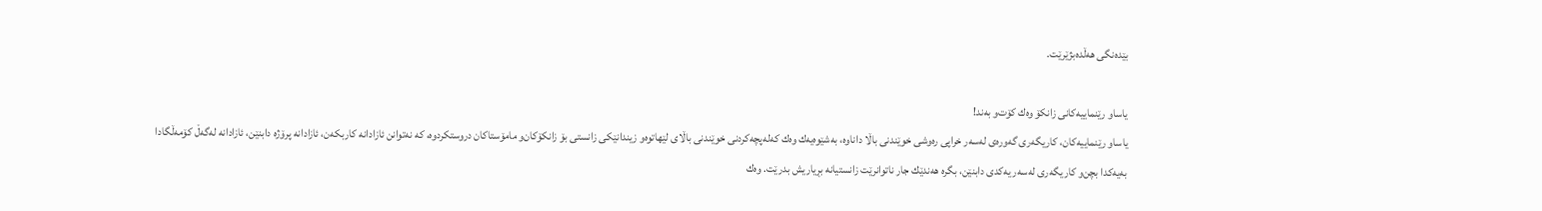بێده‌نگی هه‌ڵده‌بژێرێت.

یاساو رێنماییه‌كانی زانكۆ وه‌ك كۆت‌و به‌ند!
یاساو رێنماییه‌كان، كاریگه‌ری گه‌وره‌ی له‌سه‌ر خراپی ره‌وشی خوێندنی باڵا داناوه‌، به‌شێوه‌یه‌ك وه‌ك كه‌له‌پچه‌كردنی خوێندنی باڵای لێهاتوه‌و زیندانێكی زانستی بۆ زانكۆكان‌و مامۆستاكان دروستكردوه‌، كه‌ نه‌توانن ئازادانه‌ كاربكه‌ن، ئازادانه‌ پرۆژه‌ دابنێن، ئازادانه‌ له‌گه‌ڵ كۆمه‌ڵگادا به‌یه‌كدا بچن‌و كاریگه‌ری له‌سه‌ر یه‌كدی دابنێن، بگره‌ هه‌ندێك جار ناتوانرێت زانستیانه‌ بڕیاریش بدرێت. وه‌ك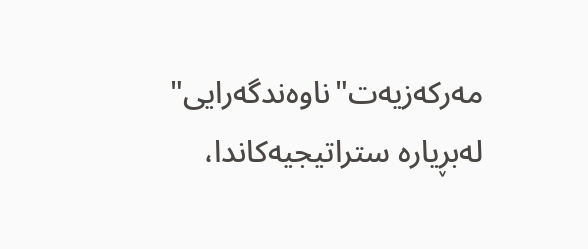مه‌ركه‌زیه‌ت"ناوه‌ندگه‌رایی" له‌بڕیاره‌ ستراتیجیه‌كاندا،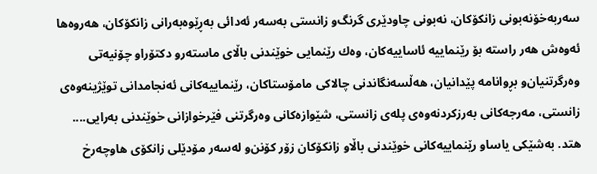سه‌ربه‌خۆنه‌بونی زانكۆكان، نه‌بونی چاودێری گرنگ‌و زانستی به‌سه‌ر ئه‌دائی به‌ڕێوه‌به‌رانی زانكۆكان، هه‌روه‌ها ئه‌وه‌ش هه‌ر راسته‌ بۆ رێنماییه‌ ئاساییه‌كان، وه‌ك رێنمایی خوێندنی باڵای ماسته‌رو دكتۆراو چۆنیه‌تی وه‌رگرتنیان‌و بڕوانامه‌ پێدانیان، هه‌ڵسه‌نگاندنی چالاكی مامۆستاكان، رێنماییه‌كانی ئه‌نجامدانی توێژینه‌وه‌ی زانستی، مه‌رجه‌كانی به‌رزكردنه‌وه‌ی پله‌ی زانستی، شێوازه‌كانی وه‌رگرتنی فێرخوازانی خوێندنی به‌رایی.... هتد. به‌شێكی یاساو رێنماییه‌كانی خوێندنی باڵاو زانكۆكان زۆر كۆنن‌و له‌سه‌ر مۆدێلی زانكۆی هاوچه‌رخ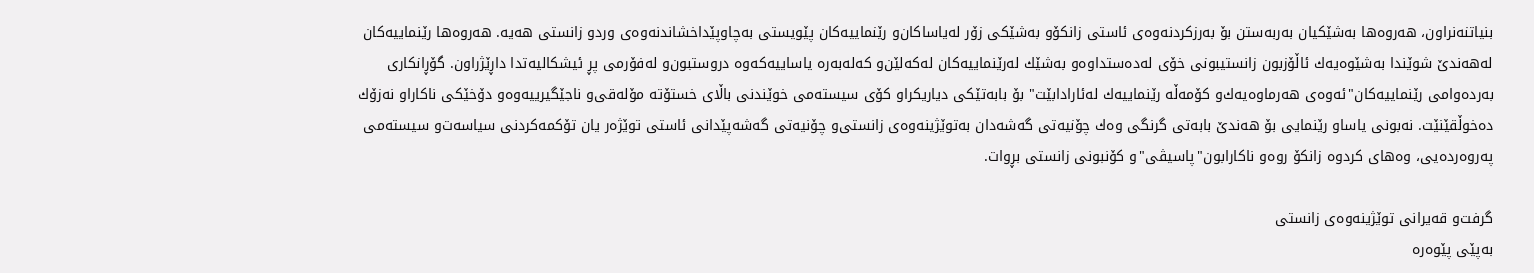بنیاتنه‌نراون، هه‌روه‌ها به‌شێكیان به‌ربه‌ستن بۆ به‌رزكردنه‌وه‌ی ئاستی زانكۆو به‌شێكی زۆر له‌یاساكان‌و رێنماییه‌كان پێویستی به‌چاوپێداخشاندنه‌وه‌ی وردو زانستی هه‌یه‌. هه‌روه‌ها رێنماییه‌كان له‌هه‌ندێ شوێندا به‌شێوه‌یه‌ك ئاڵۆزبون زانستیبونی خۆی له‌ده‌ستداوه‌و به‌شێك له‌رێنماییه‌كان له‌كه‌لێن‌و كه‌له‌به‌ره‌ یاساییه‌كه‌وه‌ دروستبون‌و له‌فۆرمی پڕ ئیشكالیه‌تدا داڕێژراون. گۆڕانكاری به‌رده‌وامی رێنماییه‌كان"ئه‌وه‌ی هه‌رماوه‌یه‌ك‌و كۆمه‌ڵه‌ رێنماییه‌ك له‌ئارادابێت" بۆ بابه‌تێكی دیاریكراو كۆی سیسته‌می خوێندنی باڵای خستۆته‌ مۆله‌قی‌و ناجێگیرییه‌وه‌و دۆخێكی ناكاراو نه‌زۆك ده‌خوڵقێنێت. نه‌بونی یاساو رێنمایی بۆ هه‌ندێ بابه‌تی گرنگی وه‌ك چۆنیه‌تی گه‌شه‌دان به‌توێژینه‌وه‌ی زانستی‌و چۆنیه‌تی گه‌شه‌پێدانی ئاستی توێژه‌ر یان تۆكمه‌كردنی سیاسه‌ت‌و سیسته‌می په‌روه‌رده‌یی، وه‌های كردوه‌ زانكۆ روه‌و ناكارابون"پاسیڤی"و كۆنبونی زانستی بڕوات.

گرفت‌و قه‌یرانی توێژینه‌وه‌ی زانستی
به‌پێی پێوه‌ره‌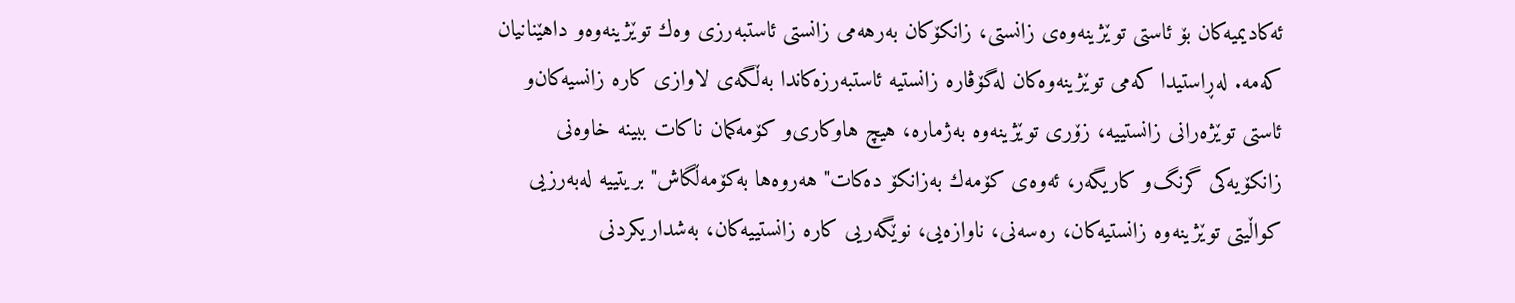ئه‌كادیمیه‌كان بۆ ئاستی توێژینه‌وه‌ی زانستی، زانكۆكان به‌رهه‌می زانستی ئاستبه‌رزی وه‌ك توێژینه‌وه‌و داهێنانیان كه‌مه‌. له‌ڕاستیدا كه‌می توێژینه‌وه‌كان له‌گۆڤاره‌ زانستیه‌ ئاستبه‌رزه‌كاندا به‌ڵگه‌ی لاوازی كاره‌ زانسیه‌كان‌و ئاستی توێژه‌رانی زانستییه‌، زۆری توێژینه‌وه‌ به‌ژماره‌، هیچ هاوكاری‌و كۆمه‌كمان ناكات ببینه‌ خاوه‌نی زانكۆیه‌كی گرنگ‌و كاریگه‌ر، ئه‌وه‌ی كۆمه‌ك به‌زانكۆ ده‌كات" هه‌روه‌ها به‌كۆمه‌ڵگاش" بریتییه‌ له‌به‌رزیی كواڵیتی توێژینه‌وه‌ زانستیه‌كان، ره‌سه‌نی، ناوازه‌یی، نوێگه‌ریی كاره‌ زانستییه‌كان، به‌شداریكردنی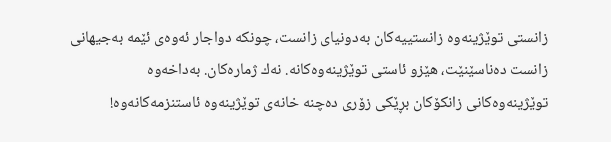زانستی توێژینه‌وه‌ زانستییه‌كان به‌دونیای زانست، چونكه‌ دواجار ئه‌وه‌ی ئێمه‌ به‌جیهانی زانست ده‌ناسێنێت، هێزو ئاستی توێژینه‌وه‌كانه‌. نه‌ك ژماره‌كان. به‌داخه‌وه‌ توێژینه‌وه‌كانی زانكۆكان بڕێكی زۆری ده‌چنه‌ خانه‌ی توێژینه‌وه‌ ئاستنزمه‌كانه‌وه‌!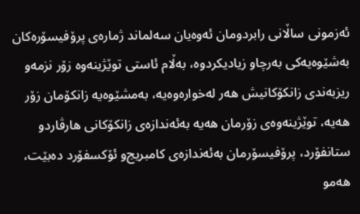ئه‌زمونی ساڵانی رابردومان ئه‌وه‌یان سه‌لماند ژماره‌ی پرۆفیسۆره‌كان به‌شێوه‌یه‌كی به‌رچاو زیادیكردوه‌، به‌ڵام ئاستی توێژینه‌وه‌ زۆر نزمه‌و ریزبه‌ندی زانكۆكانیش هه‌ر له‌خواره‌وه‌یه‌، به‌مشێوه‌یه‌ زانكۆمان زۆر هه‌یه‌، توێژینه‌وه‌ی زۆرمان هه‌یه‌ به‌ئه‌ندازه‌ی زانكۆكانی هارڤاردو ستانفۆرد، پرۆفیسۆرمان به‌ئه‌ندازه‌ی كامبریج‌و ئۆكسفۆرد ده‌بێت، هه‌مو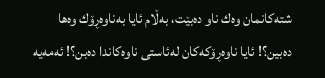شته‌كانمان وه‌ك ناو ده‌بێت، به‌ڵام ئایا به‌ناوه‌ڕۆك وه‌ها ده‌بین؟! ئایا ناوه‌ڕۆكه‌كان له‌ئاستی ناوه‌كاندا ده‌بن؟! ئه‌مه‌یه‌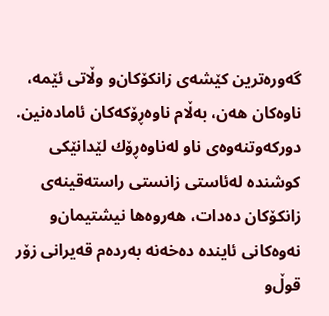گه‌وره‌ترین كێشه‌ی زانكۆكان‌و وڵاتی ئێمه‌، ناوه‌كان هه‌ن، به‌ڵام ناوه‌ڕۆكه‌كان ئاماده‌نین. دوركه‌وتنه‌وه‌ی ناو له‌ناوه‌ڕۆك لێدانێكی كوشنده‌ له‌ئاستی زانستی راسته‌قینه‌ی زانكۆكان ده‌دات، هه‌روه‌ها نیشتیمان‌و نه‌وه‌كانی ئاینده‌ ده‌خه‌نه‌ به‌رده‌م قه‌یرانی زۆر قوڵ‌و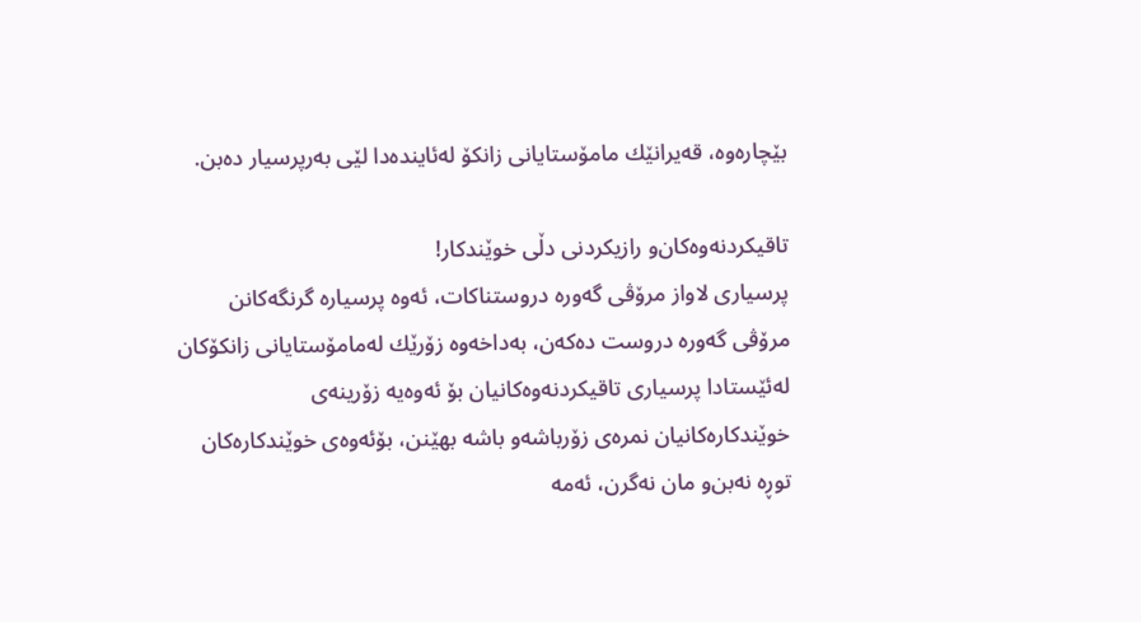بێچاره‌وه‌، قه‌یرانێك مامۆستایانی زانكۆ له‌ئاینده‌دا لێی به‌رپرسیار ده‌بن.

تاقیكردنه‌وه‌كان‌و رازیكردنی دڵی خوێندكار!
پرسیاری لاواز مرۆڤی گه‌وره‌ دروستناكات، ئه‌وه‌ پرسیاره‌ گرنگه‌كانن مرۆڤی گه‌وره‌ دروست ده‌كه‌ن، به‌داخه‌وه‌ زۆرێك له‌مامۆستایانی زانكۆكان له‌ئێستادا پرسیاری تاقیكردنه‌وه‌كانیان بۆ ئه‌وه‌یه‌ زۆرینه‌ی خوێندكاره‌كانیان نمره‌ی زۆرباشه‌و باشه‌ بهێنن، بۆئه‌وه‌ی خوێندكاره‌كان توڕه‌ نه‌بن‌و مان نه‌گرن، ئه‌مه‌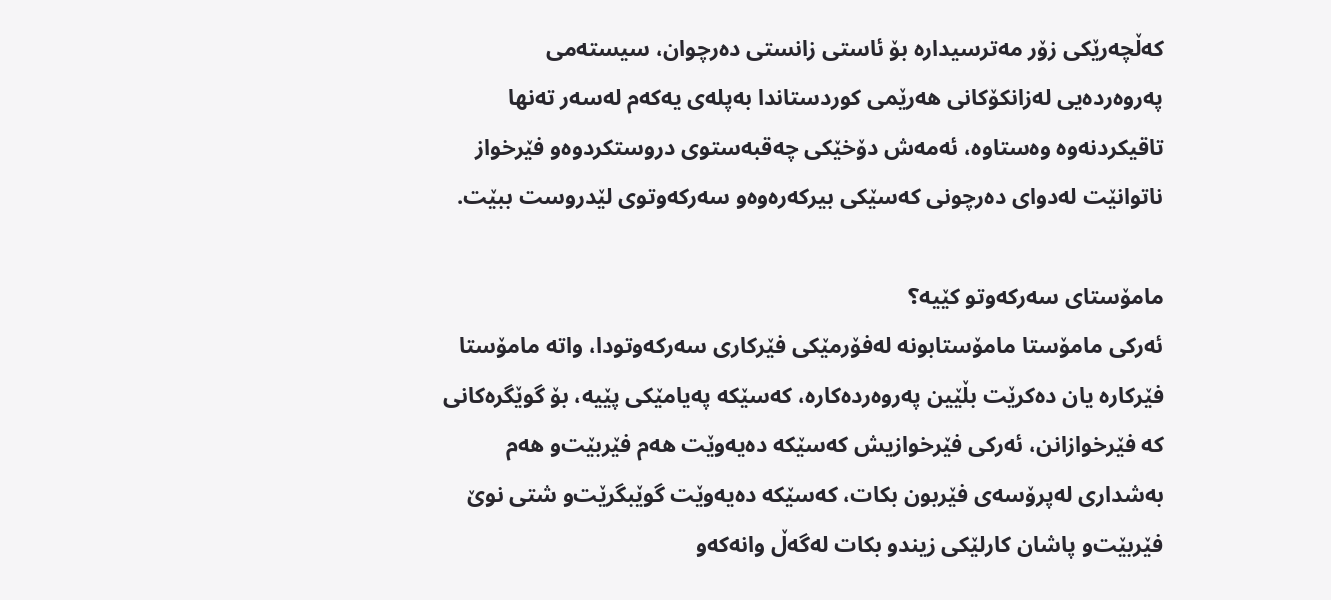كه‌ڵچه‌رێكی زۆر مه‌ترسیداره‌ بۆ ئاستی زانستی ده‌رچوان، سیسته‌می په‌روه‌رده‌یی له‌زانكۆكانی هه‌رێمی كوردستاندا به‌پله‌ی یه‌كه‌م له‌سه‌ر ته‌نها تاقیكردنه‌وه‌ وه‌ستاوه‌، ئه‌مه‌ش دۆخێكی چه‌قبه‌ستوی دروستكردوه‌و فێرخواز ناتوانێت له‌دوای ده‌رچونی كه‌سێكی بیركه‌ره‌وه‌و سه‌ركه‌وتوی لێدروست ببێت.

مامۆستای سه‌ركه‌وتو كێیه‌؟
ئه‌ركی مامۆستا مامۆستابونه‌ له‌فۆرمێكی فێركاری سه‌ركه‌وتودا، واته‌ مامۆستا فێركاره‌ یان ده‌كرێت بڵێین په‌روه‌رده‌كاره‌، كه‌سێكه‌ په‌یامێكی پێیه‌، بۆ گوێگره‌كانی كه‌ فێرخوازانن، ئه‌ركی فێرخوازیش كه‌سێكه‌ ده‌یه‌وێت هه‌م فێربێت‌و هه‌م به‌شداری له‌پرۆسه‌ی فێربون بكات، كه‌سێكه‌ ده‌یه‌وێت گوێبگرێت‌و شتی نوێ فێربێت‌و پاشان كارلێكی زیندو بكات له‌گه‌ڵ وانه‌كه‌و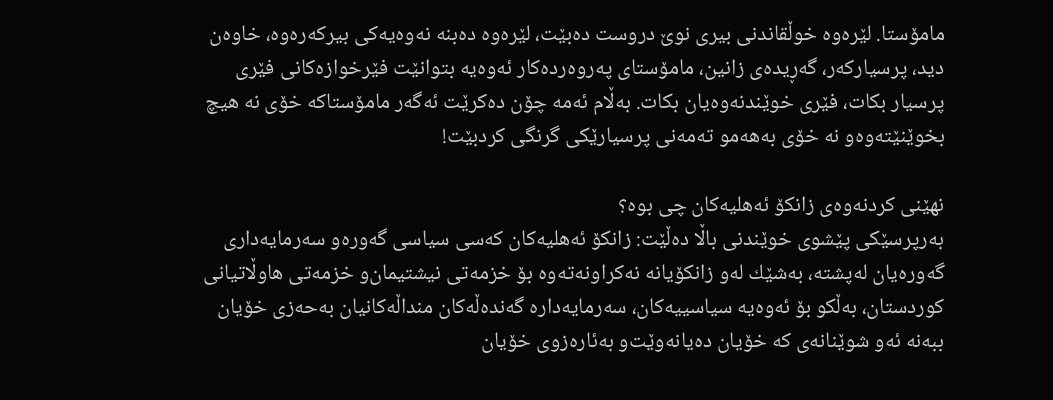مامۆستا. لێره‌وه‌ خوڵقاندنی بیری نوێ دروست ده‌بێت، لێره‌وه‌ ده‌بنه‌ نه‌وه‌یه‌كی بیركه‌ره‌وه‌، خاوه‌ن دید، پرسیاركه‌ر، گه‌ڕیده‌ی زانین، مامۆستای په‌روه‌رده‌كار ئه‌وه‌یه‌ بتوانێت فێرخوازه‌كانی فێری پرسیار بكات، فێری خوێندنه‌وه‌یان بكات. به‌ڵام ئه‌مه‌ چۆن ده‌كرێت ئه‌گه‌ر مامۆستاكه‌ خۆی نه‌ هیچ بخوێنێته‌وه‌و نه‌ خۆی به‌هه‌مو ته‌مه‌نی پرسیارێكی گرنگی كردبێت!

نهێنی كردنه‌وه‌ی زانكۆ ئه‌هلیه‌كان چی بوه‌؟
به‌رپرسێكی پێشوی خوێندنی باڵا ده‌ڵێت: زانكۆ ئه‌هلیه‌كان كه‌سی سیاسی گه‌وره‌و سه‌رمایه‌داری گه‌وره‌یان له‌پشته‌، به‌شێك له‌و زانكۆیانه‌ نه‌كراونه‌ته‌وه‌ بۆ خزمه‌تی نیشتیمان‌و خزمه‌تی هاوڵاتیانی كوردستان، به‌ڵكو بۆ ئه‌وه‌یه‌ سیاسییه‌كان، سه‌رمایه‌داره‌ گه‌نده‌ڵه‌كان منداڵه‌كانیان به‌حه‌زی خۆیان ببه‌نه‌ ئه‌و شوێنانه‌ی كه‌ خۆیان ده‌یانه‌وێت‌و به‌ئاره‌زوی خۆیان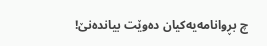چ بڕوانامه‌یه‌كیان ده‌وێت بیانده‌نێ!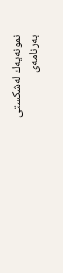نمونه‌یه‌ك له‌شكستی به‌رنامه‌ی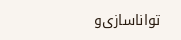تواناسازی‌و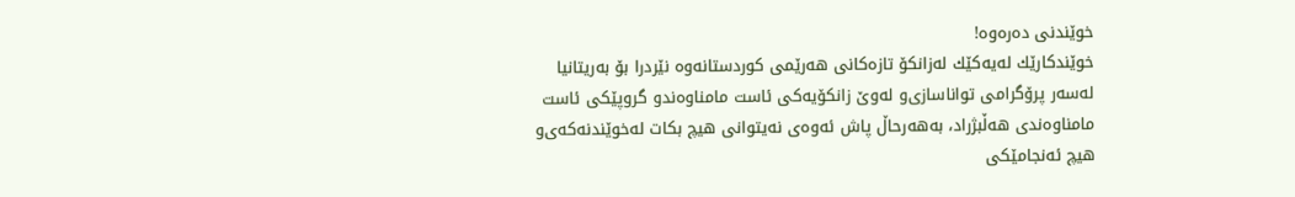خوێندنی ده‌ره‌وه‌!
خوێندكارێك له‌یه‌كێك له‌زانكۆ تازه‌كانی هه‌رێمی كوردستانه‌وه‌ نێردرا بۆ به‌ریتانیا له‌سه‌ر پرۆگرامی تواناسازی‌و له‌وێ زانكۆیه‌كی ئاست مامناوه‌ندو گروپێكی ئاست مامناوه‌ندی هه‌ڵبژراد، به‌هه‌رحاڵ پاش ئه‌وه‌ی نه‌یتوانی هیچ بكات له‌خوێندنه‌كه‌ی‌و هیچ ئه‌نجامێكی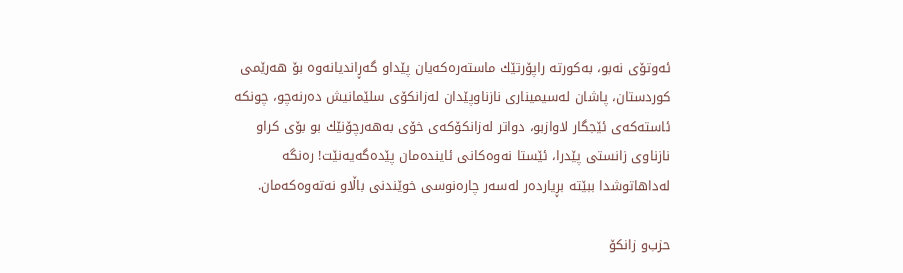ئه‌وتۆی نه‌بو، به‌كورته‌ راپۆرتێك ماسته‌ره‌كه‌یان پێداو گه‌ڕاندیانه‌وه‌ بۆ هه‌رێمی كوردستان، پاشان له‌سیمیناری نازناوپێدان له‌زانكۆی سلێمانیش ده‌رنه‌چو، چونكه‌ ئاسته‌كه‌ی ئێجگار لاوازبو، دواتر له‌زانكۆكه‌ی خۆی به‌هه‌رچۆنێك بو بۆی كراو نازناوی زانستی پێدرا، ئێستا نه‌وه‌كانی ئاینده‌مان پێده‌گه‌یه‌نێت! ره‌نگه‌ له‌داهاتوشدا ببێته‌ بڕیارده‌ر له‌سه‌ر چاره‌نوسی خوێندنی باڵاو نه‌ته‌وه‌كه‌مان.

حزب‌و زانكۆ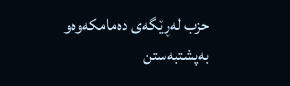حزب له‌ڕێگه‌ی ده‌مامكه‌وه‌و به‌پشتبه‌ستن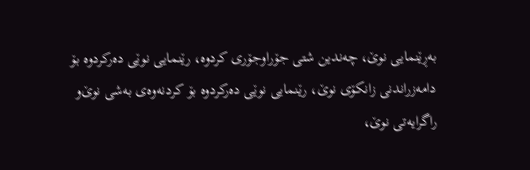به‌ڕێنمایی نوێ، چه‌ندین شتی جۆراوجۆری كردوه‌، رێنمایی نوێی ده‌ركردوه‌ بۆ دامه‌زراندنی زانكۆی نوێ، رێنمایی نوێی ده‌ركردوه‌ بۆ كردنه‌وه‌ی به‌شی نوێ‌و راگرایه‌تی نوێ،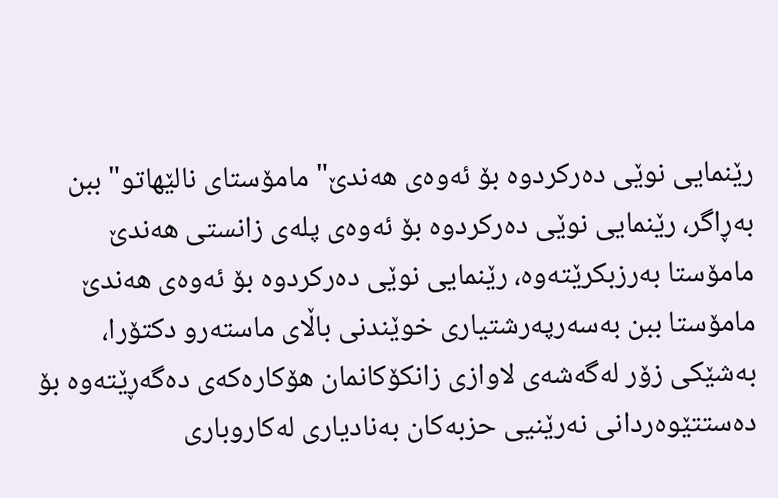رێنمایی نوێی ده‌ركردوه‌ بۆ ئه‌وه‌ی هه‌ندێ" مامۆستای نالێهاتو" ببن به‌ڕاگر، رێنمایی نوێی ده‌ركردوه‌ بۆ ئه‌وه‌ی پله‌ی زانستی هه‌ندێ مامۆستا به‌رزبكرێته‌وه‌، رێنمایی نوێی ده‌ركردوه‌ بۆ ئه‌وه‌ی هه‌ندێ مامۆستا ببن به‌سه‌رپه‌رشتیاری خوێندنی باڵای ماسته‌رو دكتۆرا، به‌شێكی زۆر له‌گه‌شه‌ی لاوازی زانكۆكانمان هۆكاره‌كه‌ی ده‌گه‌ڕێته‌وه‌ بۆ ده‌ستتێوه‌ردانی نه‌رێنیی حزبه‌كان به‌نادیاری له‌كاروباری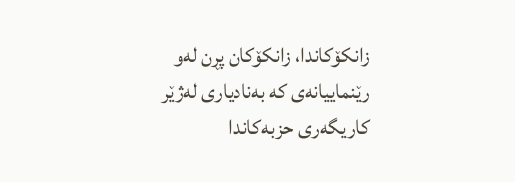زانكۆكاندا، زانكۆكان پڕن له‌و رێنماییانه‌ی كه‌ به‌نادیاری له‌ژێر كاریگه‌ری حزبه‌كاندا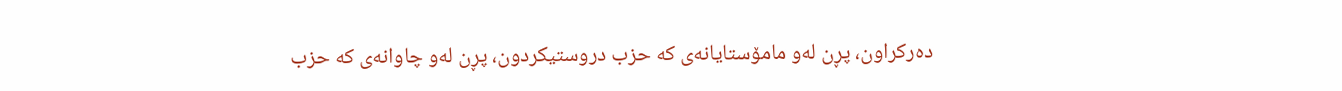ده‌ركراون، پڕن له‌و مامۆستایانه‌ی كه‌ حزب دروستیكردون، پڕن له‌و چاوانه‌ی كه‌ حزب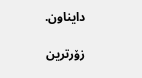دایناون.

زۆرترین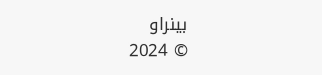بینراو
© 2024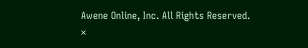Awene Online, Inc. All Rights Reserved.
×